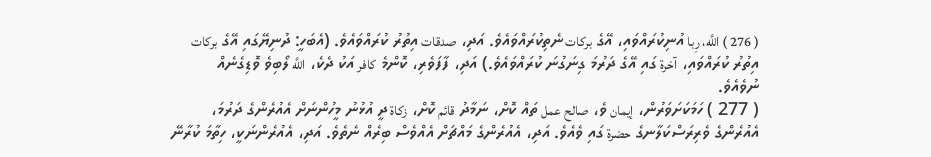( 276 ) اللَّه، رِبا އުނިކުރައްވައި، އޭގެ بركات ނެތިކުރައްވައެވެ. އަދި، صدقات އިތުރު ކުރައްވައެވެ. (އެބަހީ: ދުނިޔޭގައި އޭގެ بركات އިތުރު ކުރައްވައި، آخرة ގައި އޭގެ ދަރުމަ ގިނަގުނަ ކުރައްވައެވެ.) އަދި، ފާފަވެރި، ކޮންމެ كافر އަކު ދެކެ، اللَّه ލޯބިވެ ވޮޑިގެނެއް ނުވެއެވެ.
( 277 ) ހަމަކަށަވަރުން، إيمان ވެ، صالح عمل ތައް ކޮށް، ނަމާދު قائم ކޮށް، زكاة ދީ އުޅުނު މީހުންނަށް އެއުރެންގެ ދަރުމަ، އެއުރެންގެ ވެރިރަސްކަލާނގެ حضرة ގައި ވެއެވެ. އަދި، އެއުރެންގެ މައްޗަށް އެއްވެސް ބިރެއް ނެތެވެ. އަދި، އެއުރެންނަކީ، ހިތާމަ ކުރާނޭ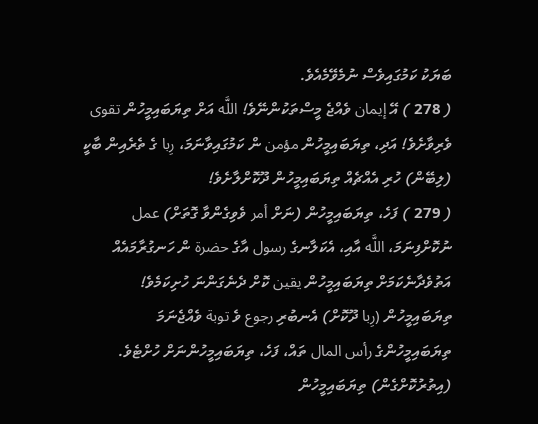ބަޔަކު ކަމުގައިވެސް ނުމެވޭމެއެވެ.
( 278 ) އޭ إيمان ވެއްޖެ މީސްތަކުންނޭވެ! اللَّه އަށް ތިޔަބައިމީހުން تقوى ވެރިވާށެވެ! އަދި، ތިޔަބައިމީހުން مؤمن ން ކަމުގައިވާނަމަ، رِبا ގެ ތެރެއިން ބާކީ (ލިބޭން) ހުރި އެއްޗެއް ތިޔަބައިމީހުން ދޫކޮށްލާށެވެ!
( 279 ) ފަހެ، ތިޔަބައިމީހުން (ނަށް أمر ވެވިގެންވާ ގޮތަށް) عمل ނުކޮށްފިނަމަ، اللَّه އާއި، އެކަލާނގެ رسول އާގެ حضرة ން ހަނގުރާމައެއް އަތުވެދާނެކަމަށް ތިޔަބައިމީހުން يقين ކޮށް ދެނެގަންނަ ހުށިކަމެވެ! ތިޔަބައިމީހުން (رِبا ދޫކޮށް) އެނބުރި رجوع ވެ توبة ވެއްޖެނަމަ ތިޔަބައިމީހުންގެ رأس المال ތައް، ފަހެ، ތިޔަބައިމީހުންނަށް ހުށްޓެވެ. (އިތުރުކޮށްގެން) ތިޔަބައިމީހުން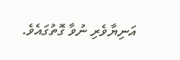އަނިޔާވެރި ނުވާ ގޮތުގައެވެ.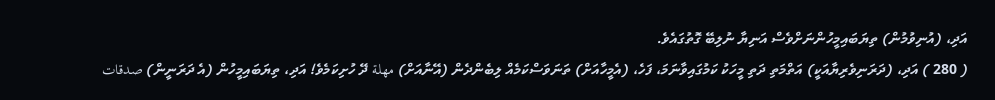އަދި، (އުނިވުމުން) ތިޔަބައިމީހުންނަށްވެސް އަނިޔާ ނުލިބޭ ގޮތުގައެވެ.
( 280 ) އަދި، (ދަރަނިވެރިޔާއަކީ) އަތްމަތި ދަތި މީހަކު ކަމުގައިވާނަމަ، ފަހެ، (އެމީހާއަށް) ތަނަވަސްކަމެއް ލިބެންދެން (އޭނާއަށް) مهلة ދޭ ހުށިކަމެވެ! އަދި، ތިޔަބައިމީހުން (އެ ދަރަނީން) صدقات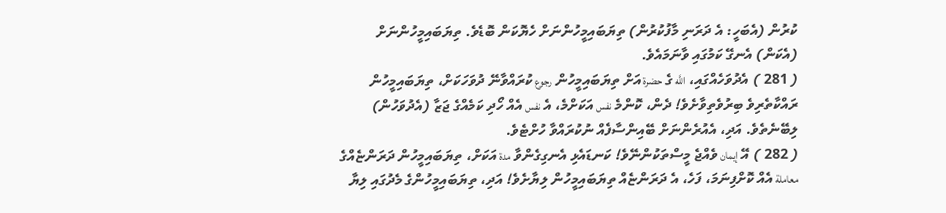ކުރުން (އެބަހީ: އެ ދަރަނި މާފުކުރުން) ތިޔަބައިމީހުންނަށް ހެޔޮކަން ބޮޑެވެ. ތިޔަބައިމީހުންނަށް (އެކަން) އެނގޭ ކަމުގައި ވާނަމައެވެ.
( 281 ) އެދުވަހެއްގައި، اللَّه ގެ حضرة އަށް ތިޔަބައިމީހުން رجوع ކުރައްވާނޭ ދުވަހަކަށް، ތިޔަބައިމީހުން ރައްކާތެރިވެ ބިރުވެތިވާށެވެ! ދެން، ކޮންމެ نفس އަކަށްމެ، އެ نفس އެއް ހޯދި ކަމެއްގެ ޖަޒާ (އެދުވަހުން) ލިބޭނެތެވެ. އަދި، އެއުރެންނަށް ބޭއިންސާފެއް ނުކުރައްވާ ހުށްޓެވެ.
( 282 ) އޭ إيمان ވެއްޖެ މީސްތަކުންނޭވެ! ކަނޑައެޅި އެނގިގެންވާ مدة އަކަށް، ތިޔަބައިމީހުން ދަރަންޏެއްގެ معاملة އެއް ކޮށްފިނަމަ، ފަހެ، އެ ދަރަންޏެއް ތިޔަބައިމީހުން ލިޔާށެވެ! އަދި، ތިޔަބައިމީހުންގެ މެދުގައި ލިޔާ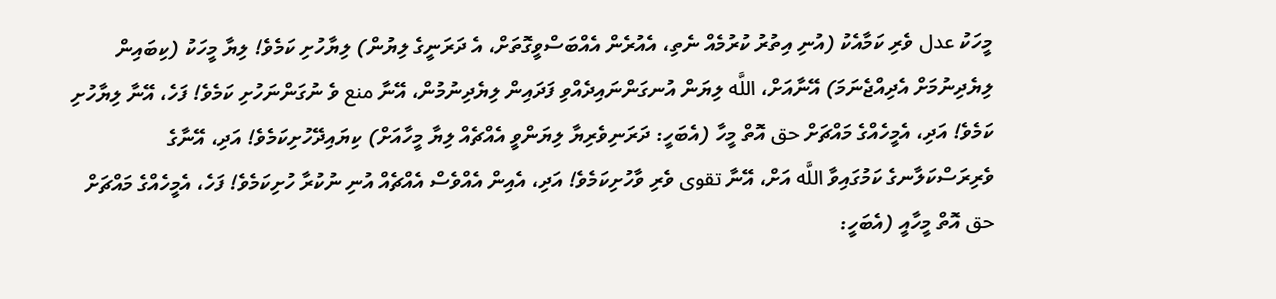މީހަކު عدل ވެރި ކަމާއެކު (އުނި އިތުރު ކުރުމެއް ނެތި، އެއުރެން އެއްބަސްވީގޮތަށް، އެ ދަރަނީގެ ލިޔުން) ލިޔާހުށި ކަމެވެ! ލިޔާ މީހަކު (ކިބައިން ލިޔެދިނުމަށް އެދިއްޖެނަމަ) އޭނާއަށް، اللَّه ލިޔަން އުނގަންނައިދެއްވި ފަދައިން ލިޔެދިނުމުން، އޭނާ منع ވެ ނުގަންނަހުށި ކަމެވެ! ފަހެ، އޭނާ ލިޔާހުށި ކަމެވެ! އަދި، އެމީހެއްގެ މައްޗަށް حق އޮތް މީހާ (އެބަހީ: ދަރަނިވެރިޔާ ލިޔަންވީ އެއްޗެއް ލިޔާ މީހާއަށް) ކިޔައިދޭހުށިކަމެވެ! އަދި، އޭނާގެ ވެރިރަސްކަލާނގެ ކަމުގައިވާ اللَّه އަށް، އޭނާ تقوى ވެރި ވާހުށިކަމެވެ! އަދި، އެއިން އެއްވެސް އެއްޗެއް އުނި ނުކުރާ ހުށިކަމެވެ! ފަހެ، އެމީހެއްގެ މައްޗަށް حق އޮތް މީހާއީ (އެބަހީ: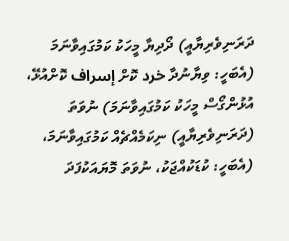ދަރަނިވެރިޔާއީ) ދޯދިޔާ މީހަކު ކަމުގައިވާނަމަ (އެބަހީ: ވިޔާނުދާ خرد ކޮށް إسراف ކޮށްއުޅޭ، އުޅުންގޯސް މީހަކު ކަމުގައިވާނަމަ) ނުވަތަ (ދަރަނިވެރިޔާއީ) ނިކަމެއްޗެއް ކަމުގައިވާނަމަ، (އެބަހީ: ކުޑަކުއްޖަކު، ނުވަތަ މޮޔައަކުފަދަ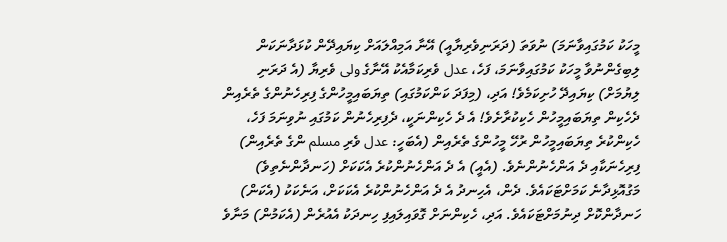މީހަކު ކަމުގައިވާނަމަ) ނުވަތަ (ދަރަނިވެރިޔާއީ) އޭނާ އަމިއްލައަށް ކިޔައިދޭން ކުޅަދާނަކަން ލިބިގެންނުވާ މީހަކު ކަމުގައިވާނަމަ، ފަހެ، عدل ވެރިކަމާއެކު އޭނާގެ ولى ވެރިޔާ (އެ ދަރަނި ލިޔުމަށް) ކިޔައިދޭ ހުށިކަމެވެ! އަދި، (މިފަދަ ކަންކަމުގައި) ތިޔަބައިމީހުންގެ ފިރިހެނުންގެ ތެރެއިން ދެހެކިން ތިޔަބައިމީހުން ހެކިކުރާށެވެ! އެ ދެ ހެކިންނަކީ، ދެފިރިހެނުން ކަމުގައި ނުވިނަމަ ފަހެ، ހެކިންކުރެ ތިޔަބައިމީހުން ރުހޭ މީހުންގެ ތެރެއިން (އެބަހީ: عدل ވެރި مسلم ންގެ ތެރެއިން) ފިރިހެނަކާއި ދެ އަންހެނުންނެވެ. (އެއީ) އެ ދެ އަންހެނުންކުރެ އެކަކަށް (ހަނދާންނެތިވެ) މަގުއޮޅިދާނެ ކަމަށްޓަކައެވެ. ދެން، އެހިނދު އެ ދެ އަންހެނުންކުރެ އެކަކަށް، އަނެކަކު (އެކަން) ހަނދާންކޮށް ދިނުމަށްޓަކައެވެ. އަދި، ހެކިންނަށް ގޮވައިލައިފި ހިނދަކު އެއުރެން (އެކަމުން) މަނާވެ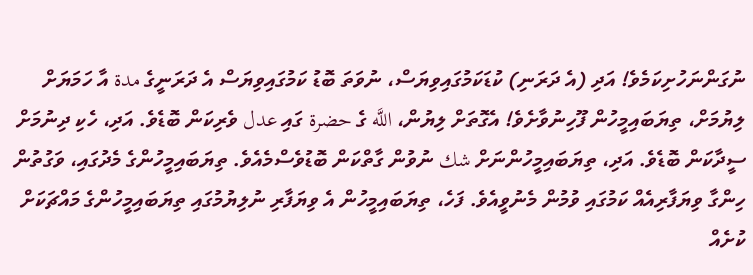ނުގަންނަހުށިކަމެވެ! އަދި (އެ ދަރަނި) ކުޑަކަމުގައިވިޔަސް، ނުވަތަ ބޮޑު ކަމުގައިވިޔަސް އެ ދަރަނީގެ مدة އާ ހަމަޔަށް ލިޔުމަށް، ތިޔަބައިމީހުން ފޫހިނުވާށެވެ! އެގޮތަށް ލިޔުން، اللَّه ގެ حضرة ގައި عدل ވެރިކަން ބޮޑެވެ. އަދި، ހެކި ދިނުމަށް ސީދާކަން ބޮޑެވެ. އަދި، ތިޔަބައިމީހުންނަށް شك ނުވުން ގާތްކަން ބޮޑުވެސްމެއެވެ. ތިޔަބައިމީހުންގެ މެދުގައި، ވަގުތުން ހިންގާ ވިޔަފާރިއެއް ކަމުގައި ވުމުން މެނުވީއެވެ. ފަހެ، ތިޔަބައިމީހުން އެ ވިޔަފާރި ނުލިޔުމުގައި ތިޔަބައިމީހުންގެ މައްޗަކަށް ކުށެއް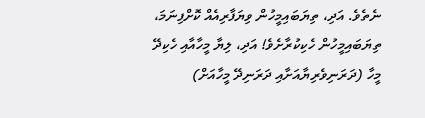ނެތެވެ. އަދި، ތިޔަބައިމީހުން ވިޔަފާރިއެއް ކޮށްފިނަމަ، ތިޔަބައިމީހުން ހެކިކުރާށެވެ! އަދި، ލިޔާ މީހާއާއި ހެކިދޭ މީހާ (ދަރަނިވެރިޔާއަށާއި ދަރަނިދޭ މީހާއަށް)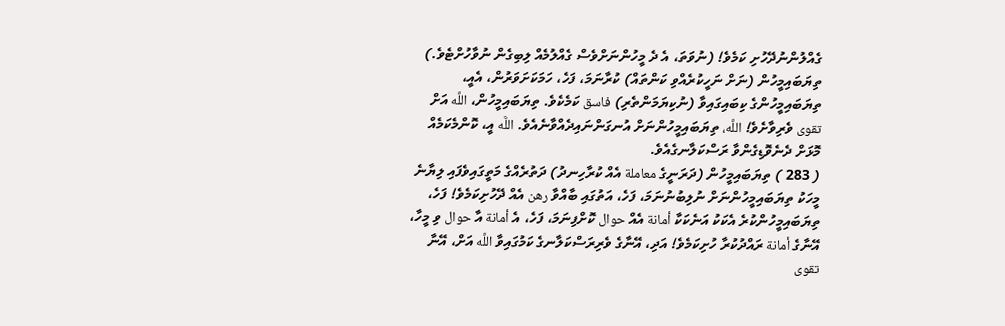ގެއްލުންނުދޭހުށި ކަމެވެ! (ނުވަތަ، އެ ދެ މީހުންނަށްވެސް ގެއްލުމެއް ލިބިގެން ނުވާހުށްޓެވެ.) ތިޔަބައިމީހުން (ނަށް ނަހީކުރެއްވި ކަންތައް) ކުރާނަމަ، ފަހެ، ހަމަކަށަވަރުން، އެއީ، ތިޔަބައިމީހުންގެ ކިބައިގައިވާ (ނުކިޔަމަންތެރި) فاسق ކަމެކެވެ. ތިޔަބައިމީހުން، اللَّه އަށް تقوى ވެރިވާށެވެ! اللَّه، ތިޔަބައިމީހުންނަށް އުނގަންނައިދެއްވާނެއެވެ. اللَّه އީ، ކޮންމެކަމެއް މޮޅަށް ދެނެވޮޑިގެންވާ ރަސްކަލާނގެއެވެ.
( 283 ) ތިޔަބައިމީހުން (ދަރަނީގެ معاملة އެއް ކުރާހިނދު) ދަތުރެއްގެ މަތީގައިވެފައި ލިޔާނެ މީހަކު ތިޔަބައިމީހުންނަށް ނުލިބުނުނަމަ، ފަހެ، އަތުގައި ބާއްވާ رهن އެއް ދޭހުށިކަމެވެ! ފަހެ، ތިޔަބައިމީހުންކުރެ އެކަކު އަނެކަކާ أمانة އެއް حوال ކޮށްފިނަމަ، ފަހެ، އެ أمانة އާ حوال ވި މީހާ، އޭނާގެ أمانة ރައްދުކުރާ ހުށިކަމެވެ! އަދި، އޭނާގެ ވެރިރަސްކަލާނގެ ކަމުގައިވާ اللَّه އަށް، އޭނާ تقوى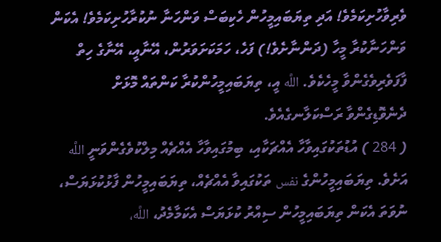ވެރިވާހުށިކަމެވެ! އަދި ތިޔަބައިމީހުން ހެކިބަސް ވަންހަނާ ނުކުރާހުށިކަމެވެ! އެކަން ވަންހަނާކުރާ މީހާ (ދަންނާށެވެ!) ފަހެ، ހަމަކަށަވަރުން، އޭނާއީ، އޭނާގެ ހިތް ފާފަވެރިވެގެންވާ މީހެކެވެ. اللَّه އީ، ތިޔަބައިމީހުންކުރާ ކަންތައް މޮޅަށް ދެނެވޮޑިގެންވާ ރަސްކަލާނގެއެވެ.
( 284 ) އުޑުތަކުގައިވާހާ އެއްޗަކާއި، ބިމުގައިވާހާ އެއްޗެއް މިލްކުވެގެންވަނީ اللَّه އަށެވެ. ތިޔަބައިމީހުންގެ نفس ތަކުގައިވާ އެއްޗެއް، ތިޔަބައިމީހުން ފާޅުކުޅަޔަސް، ނުވަތަ އެކަން ތިޔަބައިމީހުން ސިއްރު ކުޅަޔަސް އެކަމާމެދު، اللَّه،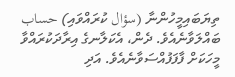ތިޔަބައިމީހުންނާ (سؤال ކުރައްވައި) حساب ބައްލަވާނެއެވެ. ދެން، އެކަލާނގެ އިރާދަކުރައްވާ މީހަކަށް ފާފަފުއްސަވާނެއެވެ. އަދި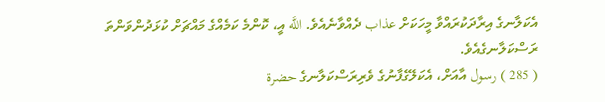އެކަލާނގެ އިރާދަކުރައްވާ މީހަކަށް عذاب ދެއްވާނެއެވެ. اللَّه އީ، ކޮންމެ ކަމެއްގެ މައްޗަށް ކުޅަދުންވަންތަ ރަސްކަލާނގެއެވެ.
( 285 ) رسول އާއަށް، އެކަލޭގެފާނުގެ ވެރިރަސްކަލާނގެ حضرة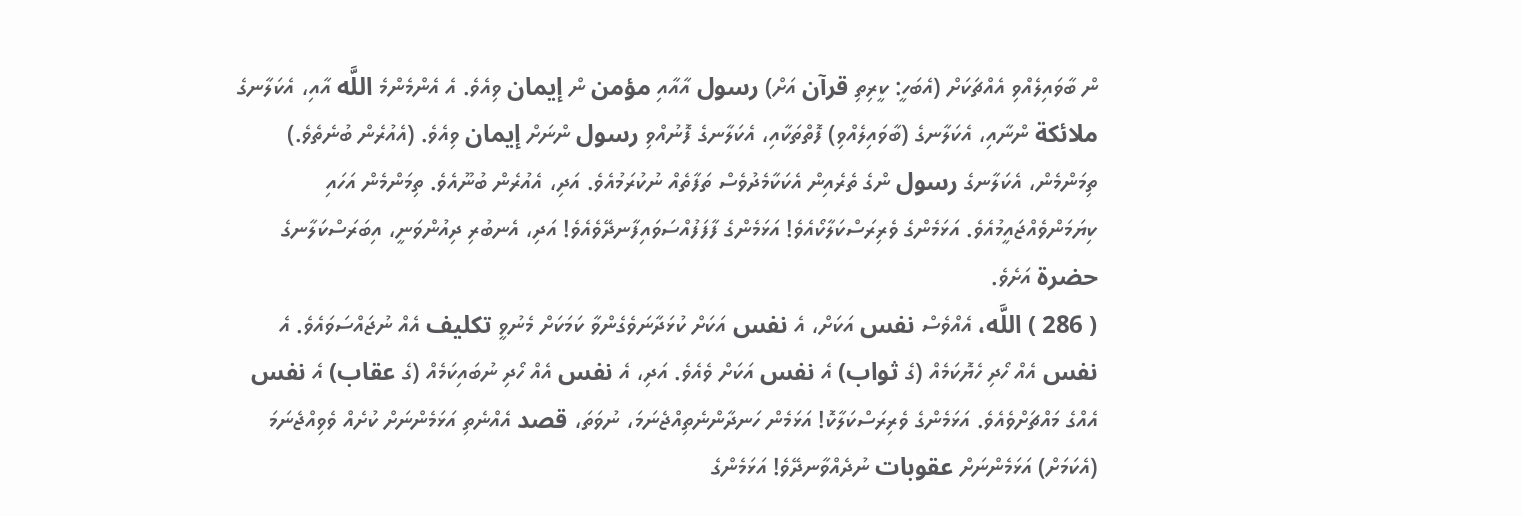ން ބާވައިލެއްވި އެއްޗަކަށް (އެބަހީ: ކީރިތި قرآن އަށް) رسول އާއާއި مؤمن ން إيمان ވިއެވެ. އެ އެންމެންމެ اللَّه އާއި، އެކަލާނގެ ملائكة ންނާއި، އެކަލާނގެ (ބާވައިލެއްވި) ފޮތްތަކާއި، އެކަލާނގެ ފޮނުއްވި رسول ންނަށް إيمان ވިއެވެ. (އެއުރެން ބުނެތެވެ.) ތިމަންމެން، އެކަލާނގެ رسول ންގެ ތެރެއިން އެކަކާމެދުވެސް ތަފާތެއް ނުކުރަމުއެވެ. އަދި، އެއުރެން ބުނޫއެވެ. ތިމަންމެން އަހައި ކިޔަމަންވެއްޖައީމުއެވެ. އަޅަމެންގެ ވެރިރަސްކަލާކޯއެވެ! އަޅަމެންގެ ފާފަފުއްސަވައިފާނދޭވެއެވެ! އަދި، އެނބުރި ދިއުންވަނީ، އިބަރަސްކަލާނގެ حضرة އަށެވެ.
( 286 ) اللَّه، އެއްވެސް نفس އަކަށް، އެ نفس އަކަށް ކުޅަދާނަވެގެންވާ ކަމަކަށް މެނުވީ تكليف އެއް ނުޖައްސަވައެވެ. އެ نفس އެއް ހޯދި ހެޔޮކަމެއް (ގެ ثواب) އެ نفس އަކަށް ވެއެވެ. އަދި، އެ نفس އެއް ހޯދި ނުބައިކަމެއް (ގެ عقاب) އެ نفس އެއްގެ މައްޗަށްވެއެވެ. އަޅަމެންގެ ވެރިރަސްކަލާކޮ! އަޅަމެން ހަނދާންނެތިއްޖެނަމަ، ނުވަތަ، قصد އެއްނެތި އަޅަމެންނަށް ކުށެއް ވެވިއްޖެނަމަ (އެކަމަށް) އަޅަމެންނަށް عقوبات ނުދެއްވާނދޭވެ! އަޅަމެންގެ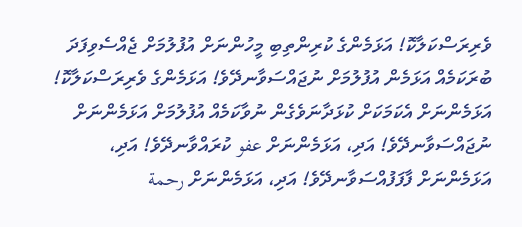ވެރިރަސްކަލާކޮ! އަޅަމެންގެ ކުރިންތިބި މީހުންނަށް އުފުލުމަށް ޖެއްސެވިފަދަ ބުރަކަމެއް އަޅަމެން އުފުލުމަށް ނުޖައްސަވާނދޭވެ! އަޅަމެންގެ ވެރިރަސްކަލާކޮ! އަޅަމެންނަށް އެކަމަކަށް ކުޅަދާނަވެގެން ނުވާކަމެއް އުފުލުމަށް އަޅަމެންނަށް ނުޖައްސަވާނދޭވެ! އަދި، އަޅަމެންނަށް عفو ކުރައްވާނދޭވެ! އަދި، އަޅަމެންނަށް ފާފަފުއްސަވާނދޭވެ! އަދި، އަޅަމެންނަށް رحمة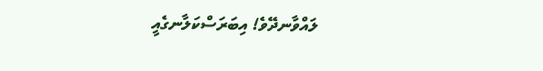ލައްވާނދޭވެ! އިބަރަސްކަލާނގެއީ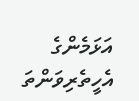އަޅަމެންގެ އެހީތެރިވަންތަ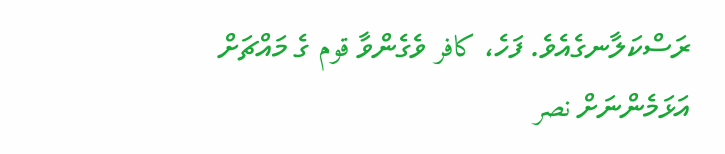ރަސްކަލާނގެއެވެ. ފަހެ، كافر ވެގެންވާ قوم ގެ މައްޗަށް އަޅަމެންނަށް نصر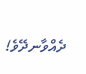ދެއްވާނދޭވެ!